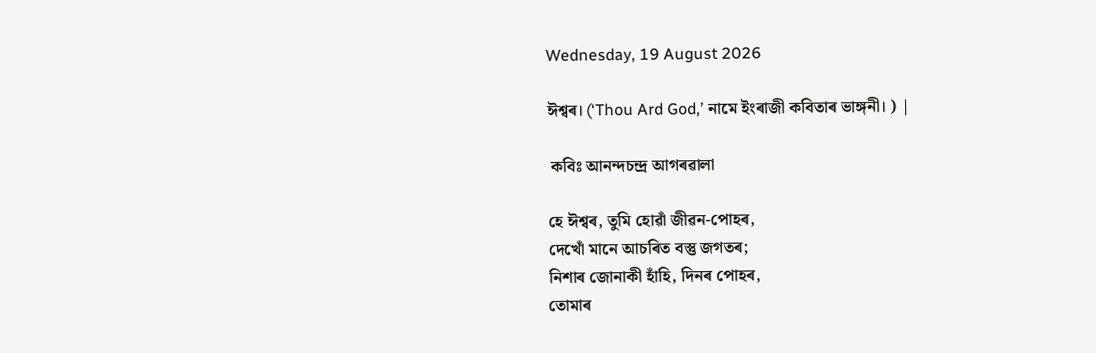Wednesday, 19 August 2026

ঈশ্বৰ। (‘Thou Ard God,’ নামে ইংৰাজী কবিতাৰ ভাঙ্গনী। ) |

 কবিঃ আনন্দচন্দ্ৰ আগৰৱালা

হে ঈশ্বৰ, তুমি হোৱাঁ জীৱন-পোহৰ,
দেখোঁ মানে আচৰিত বস্তু জগতৰ;
নিশাৰ জোনাকী হাঁহি, দিনৰ পোহৰ,
তোমাৰ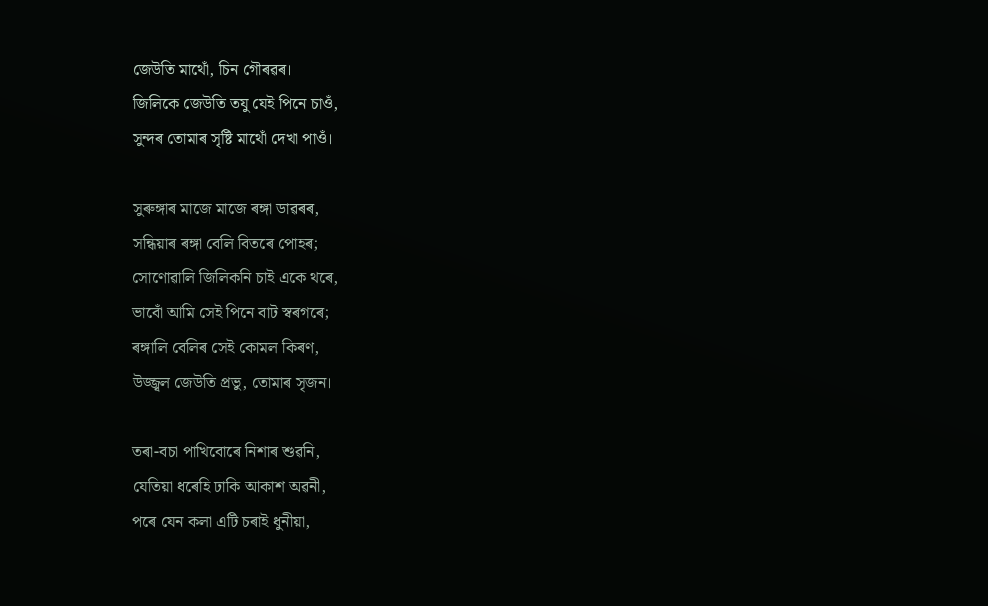জেউতি মাথোঁ, চিন গৌৰৱৰ।
জিলিকে জেউতি তযু যেই পিনে চাওঁ,
সুন্দৰ তোমাৰ সৃষ্টি মাথোঁ দেখা পাওঁ।

সুৰুঙ্গাৰ মাজে মাজে ৰঙ্গা ডাৱৰৰ,
সন্ধিয়াৰ ৰঙ্গা বেলি বিতৰে পোহৰ;
সোণোৱালি জিলিকনি চাই একে থৰে,
ভাবোঁ আমি সেই পিনে বাট স্বৰগৰে;
ৰঙ্গালি বেলিৰ সেই কোমল কিৰণ,
উজ্জ্বল জেউতি প্ৰভু, তোমাৰ সৃজন।

তৰা-বচা পাখিবোৰে নিশাৰ শুৱনি,
যেতিয়া ধৰেহি ঢাকি আকাশ অৱনী,
পৰে যেন কলা এটি চৰাই ধুনীয়া,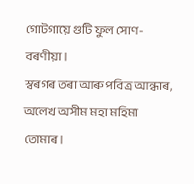গোটগায়ে গুটি ফুল সোণ-বৰণীয়া।
স্বৰগৰ তৰা আৰু পবিত্ৰ আন্ধাৰ,
অলেখ অসীম মহা মহিমা তোমাৰ।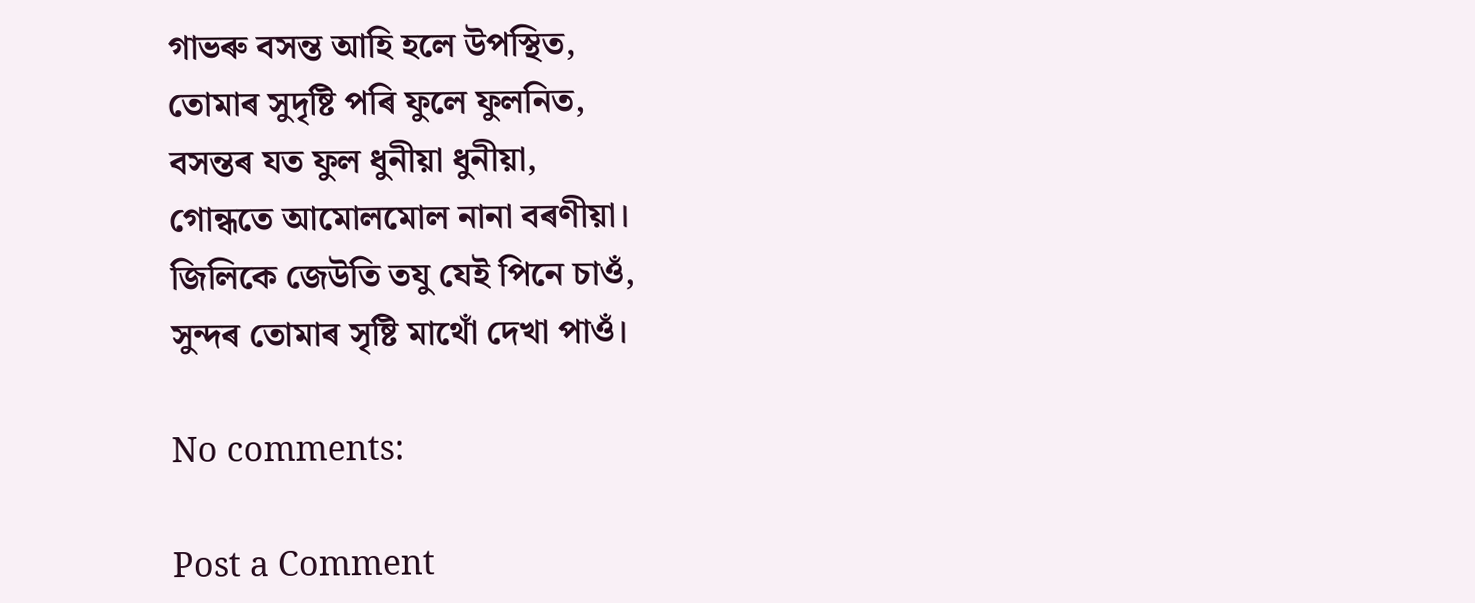গাভৰু বসন্ত আহি হলে উপস্থিত,
তোমাৰ সুদৃষ্টি পৰি ফুলে ফুলনিত,
বসন্তৰ যত ফুল ধুনীয়া ধুনীয়া,
গোন্ধতে আমোলমোল নানা বৰণীয়া।
জিলিকে জেউতি তযু যেই পিনে চাওঁ,
সুন্দৰ তোমাৰ সৃষ্টি মাথোঁ দেখা পাওঁ।

No comments:

Post a Comment